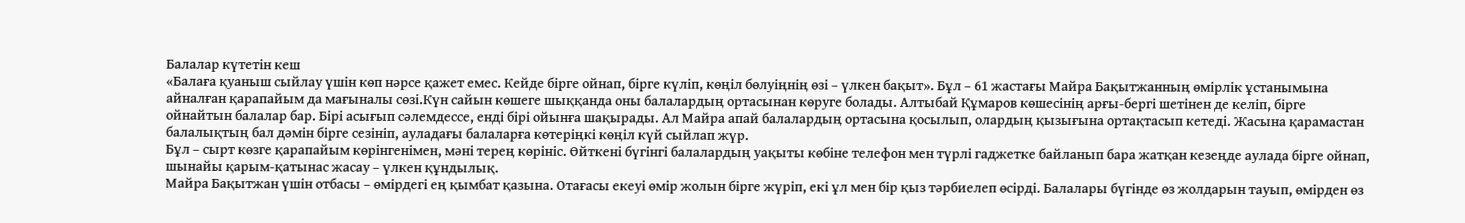Балалар күтетін кеш
«Балаға қуаныш сыйлау үшін көп нәрсе қажет емес. Кейде бірге ойнап, бірге күліп, көңіл бөлуіңнің өзі – үлкен бақыт». Бұл – 61 жастағы Майра Бақытжанның өмірлік ұстанымына айналған қарапайым да мағыналы сөзі.Күн сайын көшеге шыққанда оны балалардың ортасынан көруге болады. Алтыбай Құмаров көшесінің арғы-бергі шетінен де келіп, бірге ойнайтын балалар бар. Бірі асығып сәлемдессе, енді бірі ойынға шақырады. Ал Майра апай балалардың ортасына қосылып, олардың қызығына ортақтасып кетеді. Жасына қарамастан балалықтың бал дәмін бірге сезініп, ауладағы балаларға көтеріңкі көңіл күй сыйлап жүр.
Бұл – сырт көзге қарапайым көрінгенімен, мәні терең көрініс. Өйткені бүгінгі балалардың уақыты көбіне телефон мен түрлі гаджетке байланып бара жатқан кезеңде аулада бірге ойнап, шынайы қарым-қатынас жасау – үлкен құндылық.
Майра Бақытжан үшін отбасы – өмірдегі ең қымбат қазына. Отағасы екеуі өмір жолын бірге жүріп, екі ұл мен бір қыз тәрбиелеп өсірді. Балалары бүгінде өз жолдарын тауып, өмірден өз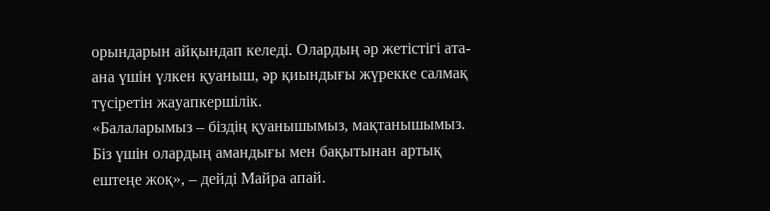орындарын айқындап келеді. Олардың әр жетістігі ата-ана үшін үлкен қуаныш, әр қиындығы жүрекке салмақ түсіретін жауапкершілік.
«Балаларымыз – біздің қуанышымыз, мақтанышымыз. Біз үшін олардың амандығы мен бақытынан артық ештеңе жоқ», – дейді Майра апай.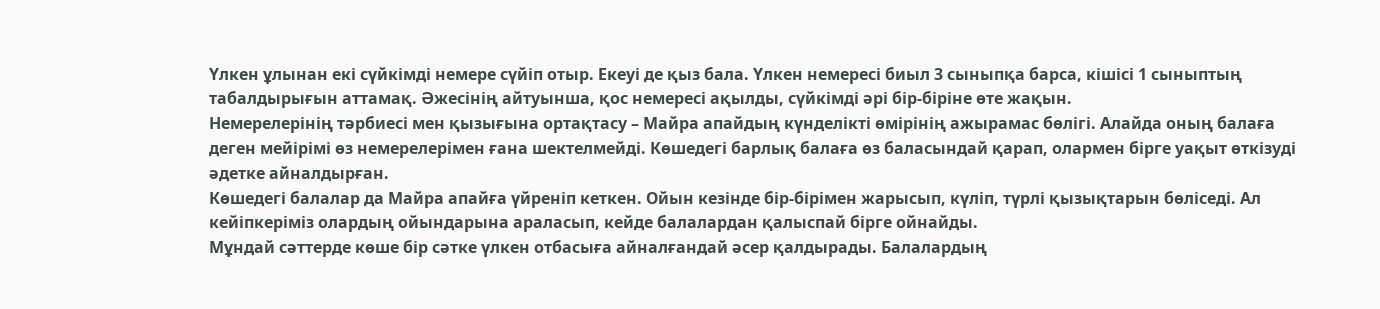Үлкен ұлынан екі сүйкімді немере сүйіп отыр. Екеуі де қыз бала. Үлкен немересі биыл 3 сыныпқа барса, кішісі 1 сыныптың табалдырығын аттамақ. Әжесінің айтуынша, қос немересі ақылды, сүйкімді әрі бір-біріне өте жақын.
Немерелерінің тәрбиесі мен қызығына ортақтасу – Майра апайдың күнделікті өмірінің ажырамас бөлігі. Алайда оның балаға деген мейірімі өз немерелерімен ғана шектелмейді. Көшедегі барлық балаға өз баласындай қарап, олармен бірге уақыт өткізуді әдетке айналдырған.
Көшедегі балалар да Майра апайға үйреніп кеткен. Ойын кезінде бір-бірімен жарысып, күліп, түрлі қызықтарын бөліседі. Ал кейіпкеріміз олардың ойындарына араласып, кейде балалардан қалыспай бірге ойнайды.
Мұндай сәттерде көше бір сәтке үлкен отбасыға айналғандай әсер қалдырады. Балалардың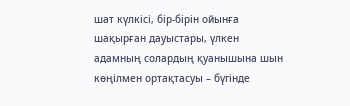шат күлкісі, бір-бірін ойынға шақырған дауыстары, үлкен адамның солардың қуанышына шын көңілмен ортақтасуы – бүгінде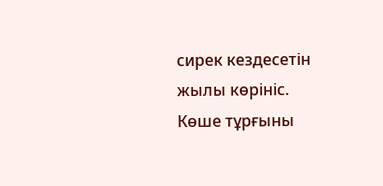сирек кездесетін жылы көрініс.
Көше тұрғыны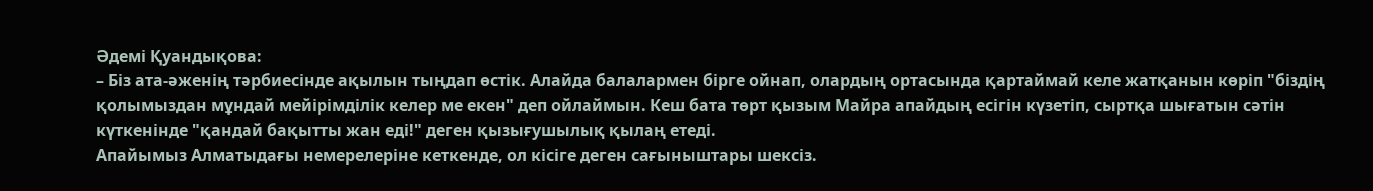Әдемі Қуандықова:
– Біз ата-әженің тәрбиесінде ақылын тыңдап өстік. Алайда балалармен бірге ойнап, олардың ортасында қартаймай келе жатқанын көріп "біздің қолымыздан мұндай мейірімділік келер ме екен" деп ойлаймын. Кеш бата төрт қызым Майра апайдың есігін күзетіп, сыртқа шығатын сәтін күткенінде "қандай бақытты жан еді!" деген қызығушылық қылаң етеді.
Апайымыз Алматыдағы немерелеріне кеткенде, ол кісіге деген сағыныштары шексіз.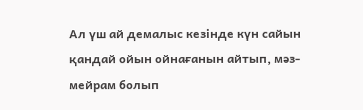Ал үш ай демалыс кезінде күн сайын қандай ойын ойнағанын айтып, мәз-мейрам болып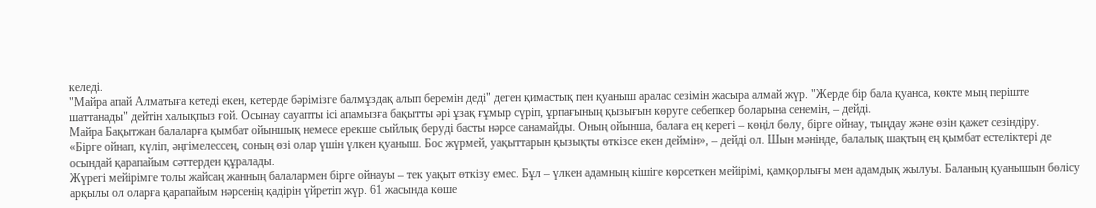келеді.
"Майра апай Алматыға кетеді екен, кетерде бәрімізге балмұздақ алып беремін деді" деген қимастық пен қуаныш аралас сезімін жасыра алмай жүр. "Жерде бір бала қуанса, көкте мың періште шаттанады" дейтін халықпыз ғой. Осынау сауапты ісі апамызға бақытты әрі ұзақ ғұмыр сүріп, ұрпағының қызығын көруге себепкер боларына сенемін, – дейді.
Майра Бақытжан балаларға қымбат ойыншық немесе ерекше сыйлық беруді басты нәрсе санамайды. Оның ойынша, балаға ең керегі – көңіл бөлу, бірге ойнау, тыңдау және өзін қажет сезіндіру.
«Бірге ойнап, күліп, әңгімелессең, соның өзі олар үшін үлкен қуаныш. Бос жүрмей, уақыттарын қызықты өткізсе екен деймін», – дейді ол. Шын мәнінде, балалық шақтың ең қымбат естеліктері де осындай қарапайым сәттерден құралады.
Жүрегі мейірімге толы жайсаң жанның балалармен бірге ойнауы – тек уақыт өткізу емес. Бұл – үлкен адамның кішіге көрсеткен мейірімі, қамқорлығы мен адамдық жылуы. Баланың қуанышын бөлісу арқылы ол оларға қарапайым нәрсенің қадірін үйретіп жүр. 61 жасында көше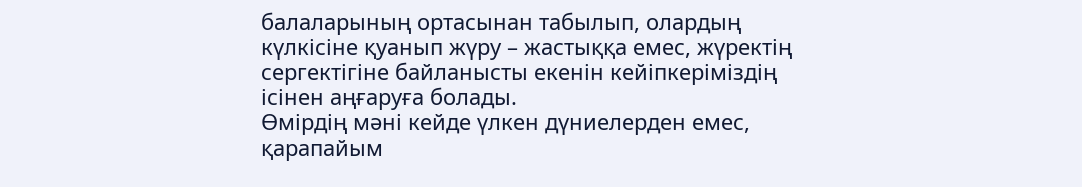балаларының ортасынан табылып, олардың күлкісіне қуанып жүру – жастыққа емес, жүректің сергектігіне байланысты екенін кейіпкеріміздің ісінен аңғаруға болады.
Өмірдің мәні кейде үлкен дүниелерден емес, қарапайым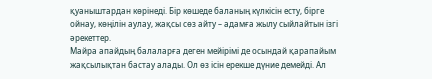қуаныштардан көрінеді. Бір көшеде баланың күлкісін есту, бірге ойнау, көңілін аулау, жақсы сөз айту – адамға жылу сыйлайтын ізгі әрекеттер.
Майра апайдың балаларға деген мейірімі де осындай қарапайым жақсылықтан бастау алады. Ол өз ісін ерекше дүние демейді. Ал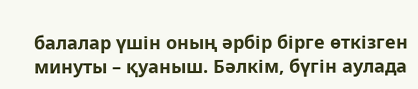балалар үшін оның әрбір бірге өткізген минуты – қуаныш. Бәлкім, бүгін аулада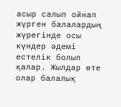асыр салып ойнап жүрген балалардың жүрегінде осы күндер әдемі естелік болып қалар. Жылдар өте олар балалық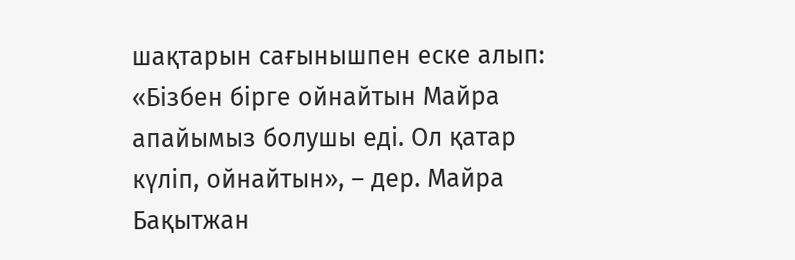шақтарын сағынышпен еске алып: «Бізбен бірге ойнайтын Майра апайымыз болушы еді. Ол қатар күліп, ойнайтын», – дер. Майра Бақытжан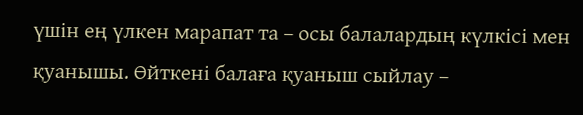үшін ең үлкен марапат та – осы балалардың күлкісі мен қуанышы. Өйткені балаға қуаныш сыйлау –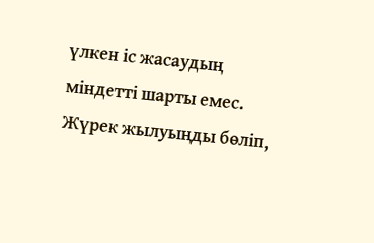үлкен іс жасаудың міндетті шарты емес. Жүрек жылуыңды бөліп,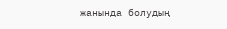жанында болудың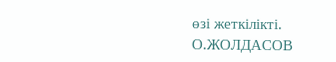өзі жеткілікті.
О.ЖОЛДАСОВ